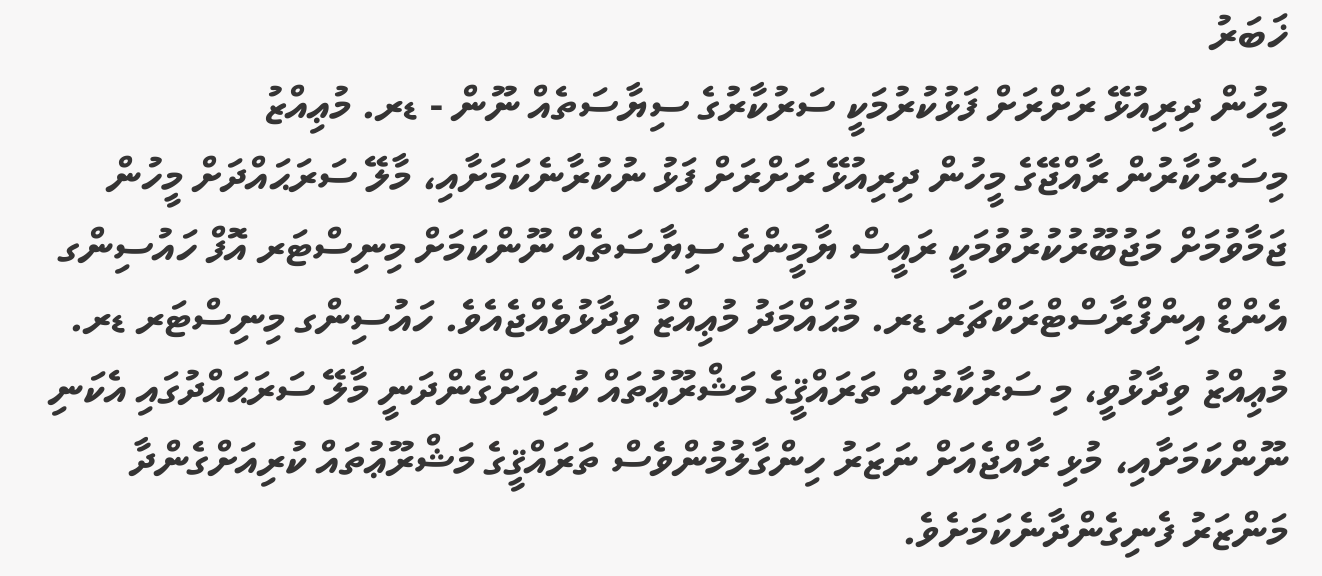ޚަބަރު
މީހުން ދިރިއުޅޭ ރަށްރަށް ފަޅުކުރުމަކީ ސަރުކާރުގެ ސިޔާސަތެއް ނޫން - ޑރ. މުޢިއްޒު
މިސަރުކާރުން ރާއްޖޭގެ މީހުން ދިރިއުޅޭ ރަށްރަށް ފަޅު ނުކުރާނެކަމަށާއި، މާލޭ ސަރަޙައްދަށް މީހުން ޖަމާވުމަށް މަޖުބޫރުކުރުވުމަކީ ރައީސް ޔާމީންގެ ސިޔާސަތެއް ނޫންކަމަށް މިނިސްޓަރ އޮފް ހައުސިންގ އެންޑް އިންފްރާސްޓްރަކްޗަރ ޑރ. މުޙައްމަދު މުޢިއްޒު ވިދާޅުވެއްޖެއެވެ. ހައުސިންގ މިނިސްޓަރ ޑރ. މުޢިއްޒު ވިދާޅުވީ، މި ސަރުކާރުން ތަރައްޤީގެ މަޝްރޫޢުތައް ކުރިއަށްގެންދަނީ މާލޭ ސަރަޙައްދުގައި އެކަނި ނޫންކަމަށާއި، މުޅި ރާއްޖެއަށް ނަޒަރު ހިންގާލުމުންވެސް ތަރައްޤީގެ މަޝްރޫޢުތައް ކުރިއަށްގެންދާ މަންޒަރު ފެނިގެންދާނެކަމަށެވެ.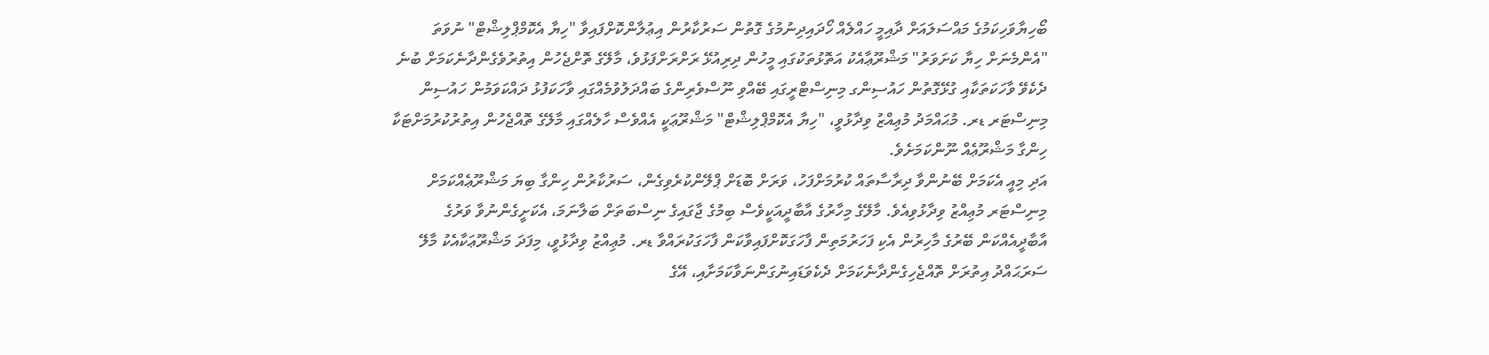ބޯހިޔާވަހިކަމުގެ މައްސަލައަށް ދާއިމީ ހައްލެއް ހޯދައިދިނުމުގެ ގޮތުން ސަރުކާރުން އިޢުލާންކޮށްފައިވާ "ހިޔާ އެކޮމްޕްލިޝްޓް" ނުވަތަ "އެންމެނަށް ހިޔާ ކަށަވަރު" މަޝްރޫޢާއެކު އަތޮޅުތަކުގައި މީހުން ދިރިއުޅޭ ރަށްރަށްފަޅުވެ، މާލޭގެ ތޮށްޖެހުން އިތުރުވެގެންދާނެކަމަށް ބުނެ ދެކެވޭ ވާހަކަތަކާއި ގުޅޭގޮތުން ހައުސިންގ މިނިސްޓްރީގައި ބޭއްވި ނޫސްވެރިންގެ ބައްދަލުވުމެއްގައި ވާހަކަފުޅު ދައްކަވަމުން ހައުސިން މިނިސްޓަރ ޑރ. މުޙައްމަދު މުޢިއްޒު ވިދާޅުވީ، "ހިޔާ އެކޮމްޕްލިޝްޓް" މަޝްރޫޢަކީ އެއްވެސް ހާލެއްގައި މާލޭގެ ތޮއްޖެހުން އިތުރުކުރުމަށްޓަކާ ހިންގާ މަޝްރޫޢެއް ނޫންކަމަށެވެ.
އަދި މިއީ އެކަމަށް ބޭނުންވާ ދިރާސާތައް ކުރުމަށްފަހު، ވަރަށް ބޮޑަށް ޕްލޭންކުރެވިގެން، ސަރުކާރުން ހިންގާ ބިޔަ މަޝްރޫޢެއްކަމަށް މިނިސްޓަރ މުޢިއްޒު ވިދާޅުވިއެވެ. މާލޭގެ މިހާރުގެ އާބާދީއަކީވެސް ބިމުގެ ޖާގައިގެ ނިސްބަތަށް ބަލާނަމަ، އެކަށީގެންނުވާ ވަރުގެ އާބާދީއެއްކަން ބޭރުގެ މާހިރުން އެކި ފަހަރުމަތިން ފާހަގަކޮށްފައިވާކަން ފާހަގަކުރައްވާ ޑރ. މުޢިއްޒު ވިދާޅުވީ، މިފަދަ މަޝްރޫޢަކާއެކު މާލޭ ސަރަޙައްދު އިތުރަށް ތޮއްޖެހިގެންދާނެކަމަށް ދެކެވަޑައިނުގަންނަވާކަމަށާއި، އޭގެ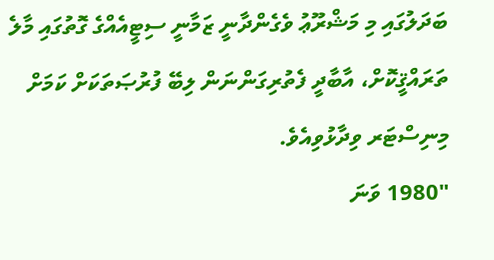ބަދަލުގައި މި މަޝްރޫޢު ވެގެންދާނީ ޒަމާނީ ސިޓީއެއްގެ ގޮތުގައި މާލެ ތަރައްޤީކޮށް، އާބާދީ ފެތުރިގަންނަން ލިބޭ ފުރުޞަތަކަށް ކަމަށް މިނިސްޓަރ ވިދާޅުވިއެވެ.
"1980 ވަނަ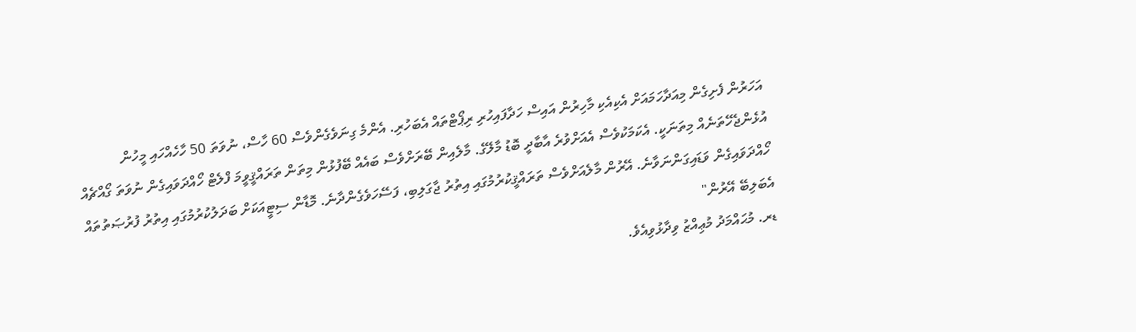އަހަރުން ފެށިގެން މިއަދާހަމައަށް އެކިއެކި މާހިރުން އައިސް ހަދާފައިހުރި ރިޕޯޓްތައް އެބަހުރި. އެންމެ ގިނަވެގެންވެސް 60 ހާސް، ނުވަތަ 50 ހާހެއްހައި މީހުން އުޅެންޖެހޭތަނެއް މިތަނަކީ. އެކަމަކުވެސް އެއަށްވުރެ އާބާދީ ބޮޑު މާލޭގެ. މާލެއިން ބޭރަށްވެސް ބައެއް ބޭފުޅުން މިތަން ތަރައްޤީވީމަ ފްލެޓް ހޯއްދަވައިގެން ނުވަތަ ގޯއްޗެއް ހޯއްދަވައިގެން ވަޑައިގަންނަވާނެ. އޭރުން މާލެއަށްވެސް ތަރައްޤީކުރުމުގައި އިތުރު ޖާގަލިބި، ފަސޭހަވެގެންދާނެ. މޮޑާން ސިޓީއަކަށް ބަދަލުކުރުމުގައި އިތުރު ފުރުޞަތުތައް އެބަލިބޭ އޭރުން"
ޑރ. މުޙައްމަދު މުޢިއްޒު ވިދާޅުވިއެވެ.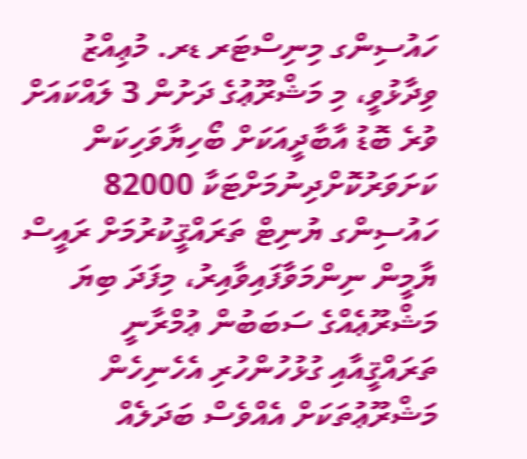ހައުސިންގ މިނިސްޓަރ ޑރ. މުޢިއްޒު ވިދާޅުވީ، މި މަޝްރޫޢުގެ ދަށުން 3 ލައްކައަށް ވުރެ ބޮޑު އާބާދީއަކަށް ބޯހިޔާވަހިކަން ކަށަވަރުކޮށްދިނުމަށްޓަކާ 82000 ހައުސިންގ ޔުނިޓް ތަރައްޤީކުރުމަށް ރައީސް ޔާމީން ނިންމަވާފައިވާއިރު، މިފަދަ ބިޔަ މަޝްރޫޢެއްގެ ސަބަބުން ޢުމްރާނީ ތަރައްޤީއާއި ގުޅުހުންހުރި އެހެނިހެން މަޝްރޫޢުތަކަށް އެއްވެސް ބަދަލެއް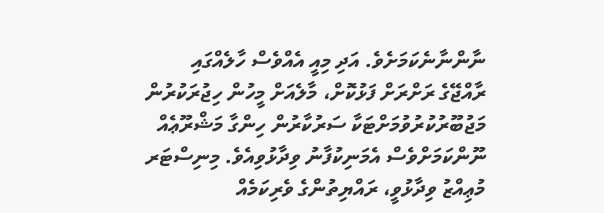ނާންނާނެކަމަށެވެ. އަދި މިއީ އެއްވެސް ހާލެއްގައި ރާއްޖޭގެ ރަށްރަށް ފަޅުކޮށް، މާލެއަށް މީހުން ހިޖުރަކުރުން މަޖުބޫރުކުރުވުމަށްޓަކާ ސަރުކާރުން ހިންގާ މަޝްރޫޢެއް ނޫންކަމަށްވެސް އެމަނިކުފާނު ވިދާޅުވިއެވެ. މިނިސްޓަރ މުޢިއްޒު ވިދާޅުވީ، ރައްޔިތުންގެ ވެރިކަމެއް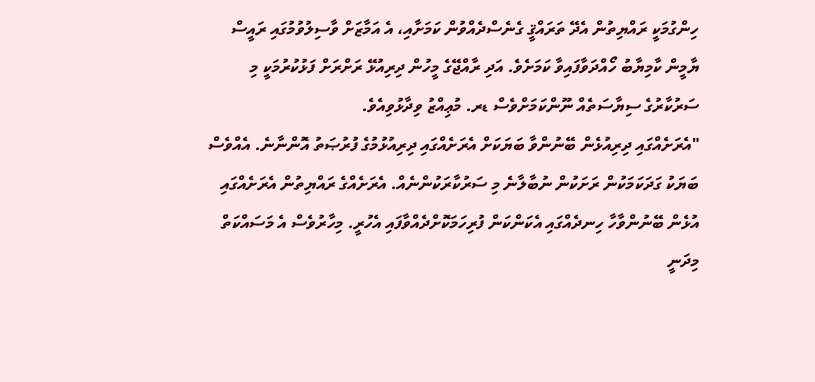ހިންގުމަކީ ރައްޔިތުން އެދޭ ތަރައްޤީ ގެނެސްދެއްވުން ކަމަށާއި، އެ އަމާޒަށް ވާސިލުވުމުގައި ރައީސް ޔާމީން ކާމިޔާބު ހޯއްދަވާފައިވާ ކަމަށެވެ. އަދި ރާއްޖޭގެ މީހުން ދިރިއުޅޭ ރަށްރަށް ފަޅުކުރުމަކީ މި ސަރުކާރުގެ ސިޔާސަތެއް ނޫންކަމަށްވެސް ޑރ. މުޢިއްޒު ވިދާޅުވިއެވެ.
"އެރަށެއްގައި ދިރިއުޅެން ބޭނުންވާ ބަޔަކަށް އެރަށެއްގައި ދިރިއުޅުމުގެ ފުރުޞަތު އޮންނާނެ. އެއްވެސް ބަޔަކު ގަދަކަމަކުން ރަށަކުން ނުބާލާނެ މި ސަރުކާރަކުންނެއް. އެރަށެއްގެ ރައްޔިތުން އެރަށެއްގައި އުޅެން ބޭނުންވާހާ ހިނދެއްގައި އެކަންކަން ފުރިހަމަކޮށްދެއްވާފައި އެހުރީ. މިހާރުވެސް އެ މަސައްކަތް މިދަނީ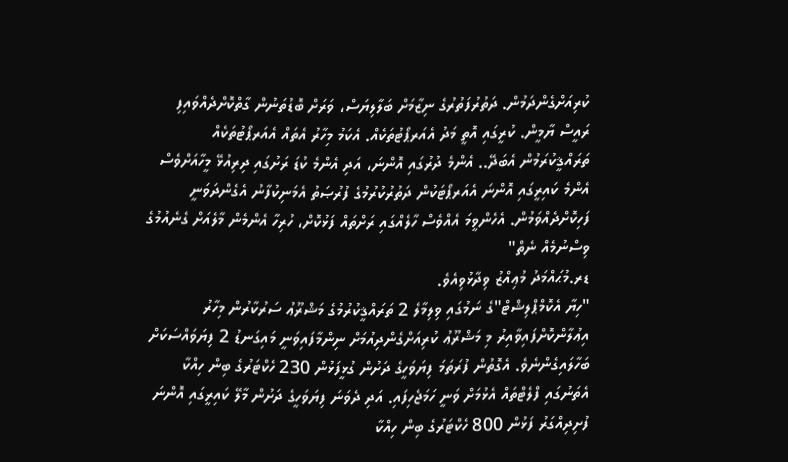ކުރިއަށްގެންދަމުން. ދަތުރުފަތުރުގެ ނިޒާމަށް ބަލާލިޔަސް، ވަރަށް ބޮޑުތަނުން ގާތްކޮށްދެއްވައިފި ރައީސް ޔާމީން. ކުރީގައި އޮތީ މަދު އެއަރޕޯޓުތަކެއް. އެކަމު މިހާރު އެތައް އެއަރޕޯޓުތަކެއް ތަރައްޤީކުރަމުން އެބަދޭ.. އެންމެ ދުރުގައި އޮންނަ، އަދި އެންމެ ކުޑަ ރަށުގައި ދިރިއުޅޭ މީހާއަށްވެސް އެންމެ ކައިރީގައި އޮންނަ އެއަރޕޯޓަކުން ދަތުރުކުރުމުގެ ފުރުޞަތު އެމަނިކުފާނު އެގެންދަވަނީ ފަހިކޮށްދެއްވަމުން. އެހެންވީމަ އެއްވެސް ހާލެއްގައި ރަށްތައް ފަޅުކޮށް، ހުރިހާ އެންމެން މާލެއަށް ގެނެއުމުގެ ވިސްނުމެއް ނެތް"
ޑރ.މުޙައްމަދު މުޢިއްޒު ވިދާޅުވިއެވެ.
"ހިޔާ އެކޮމްޕްލިޝްޓް"ގެ ނަމުގައި ވިލިމާލެ 2 ތަރައްޤީކުރުމުގެ މަޝްރޫޢު ސަރުކާރުން މިހާރު އިޢުލާންކޮށްފައިވާއިރު މި މަޝްރޫޢު ކުރިއަށްގެންދިއުމަށް ނިންމާފައިވަނީ މައިގަނޑު 2 ފިޔަވައްސަކަށް ބަހާލައިގެންނެވެ. އެގޮތުން ފުރަތަމަ ފިޔަވަހީގެ ދަށުން ގުޅީފަޅުން 230 ހެކްޓަރުގެ ބިން ހިއްކާ އެތަނުގައި ފްލެޓްތައް އެޅުމަށް ވަނީ ހަމަޖެހިފައި. އަދި ދެވަނަ ފިޔަވަހީގެ ދަށުން މާލޭ ކައިރީގައި އޮންނަ ފުށިދިއްގަރު ފަޅުން 800 ހެކްޓަރުގެ ބިން ހިއްކާ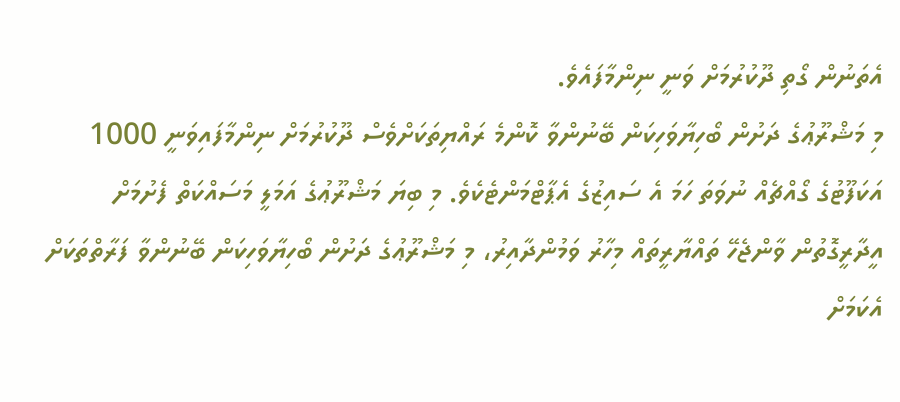އެތަނުން ގޯތި ދޫކުރުމަށް ވަނީ ނިންމާފައެވެ.
މި މަޝްރޫޢުގެ ދަށުން ބޯހިޔާވަހިކަން ބޭނުންވާ ކޮންމެ ރައްޔިތަކަށްވެސް ދޫކުރުމަށް ނިންމާފައިވަނީ 1000 އަކަފޫޓުގެ ގޯއްޗެއް ނުވަތަ ހަމަ އެ ސައިޒުގެ އެޕާޓްމަންޓެކެވެ. މި ބިޔަ މަޝްރޫޢުގެ އަމަލީ މަސައްކަތް ފެށުމަށް އީދާރީގޮތުން ވާންޖެހޭ ތައްޔާރީތައް މިހާރު ވަމުންދާއިރު، މި މަޝްރޫޢުގެ ދަށުން ބޯހިޔާވަހިކަން ބޭނުންވާ ފަރާތްތަކަށް އެކަމަށް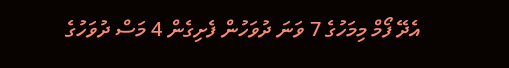އެދޭ ފޯމް މިމަހުގެ 7 ވަނަ ދުވަހުން ފެށިގެން 4 މަސް ދުވަހުގެ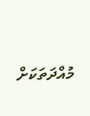މުއްދަތަކަށް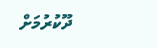ދޫކުރުމަށް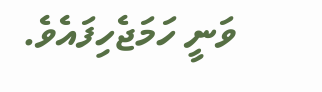ވަނީ ހަމަޖެހިފައެވެ.